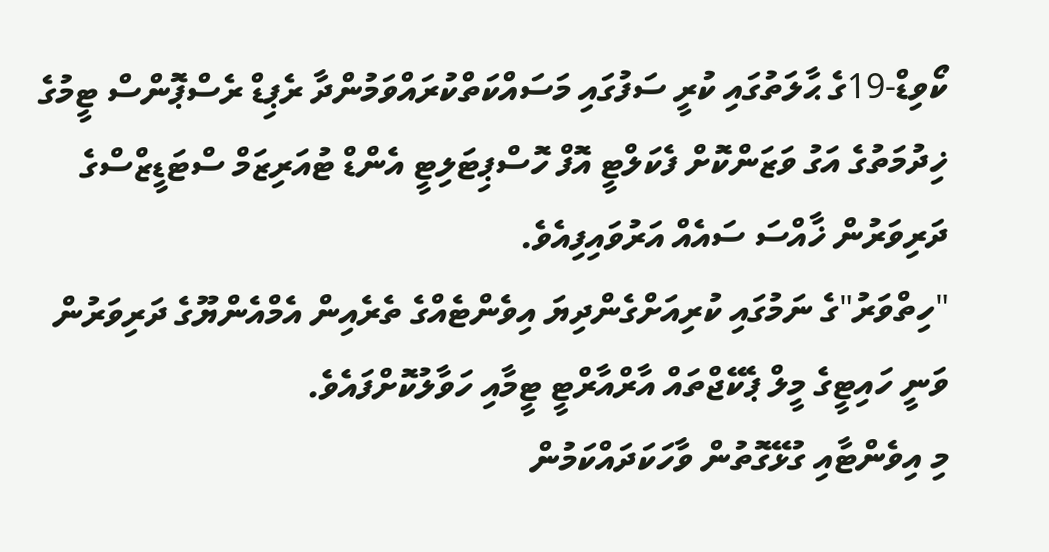ކޯވިޑް-19ގެ ޙާލަތުގައި ކުރީ ސަފުގައި މަސައްކަތްކުރައްވަމުންދާ ރެޕިޑް ރެސްޕޮންސް ޓީމުގެ ޚިދުމަތުގެ އަގު ވަޒަންކޮށް ފެކަލްޓީ އޮފް ހޮސްޕިޓަލިޓީ އެންޑް ޓުއަރިޒަމް ސްޓަޑީޒްސްގެ ދަރިވަރުން ޚާއްސަ ސައެއް އަރުވައިފިއެވެ.
"ހިތްވަރު"ގެ ނަމުގައި ކުރިއަށްގެންދިޔަ އިވެންޓެއްގެ ތެރެއިން އެމްއެންޔޫގެ ދަރިވަރުން ވަނީ ހައިޓީގެ މީލް ޕެކޭޖްތައް އާރްއާރްޓީ ޓީމާއި ހަވާލުކޮށްފައެވެ.
މި އިވެންޓާއި ގުޅޭގޮތުން ވާހަކަދައްކަމުން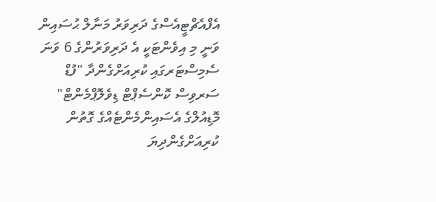އެފްއެޗްޓީއެސްގެ ދަރިވަރު މަނާލް ޙުސައިން ވަނީ މި އިވެންޓަކީ އެ ދަރިވަރުންގެ 6 ވަނަ ސެމިސްޓަރގައި ކުރިއަށްގެންދާ "ފުޑް ސަރވިސް ކޮންސެޕްޓް ޑިވެލޮޕްމެންޓް" މޮޑިއުލްގެ އެސައިންމެންޓެއްގެ ގޮތުން ކުރިއަށްގެންދިޔަ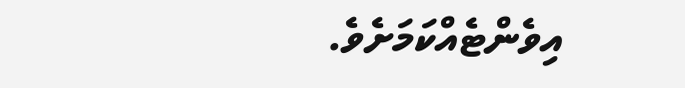އިވެންޓެއްކަމަށެވެ.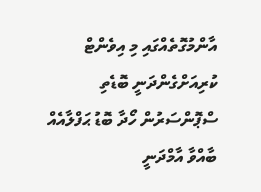އާންމުގޮތެއްގައި މި އިވެންޓް ކުރިއަށްގެންދަނީ ބޮޑެތި ސްޕޮންސަރުން ހޯދާ ބޮޑު ޙަފްލާއެއް ބާއްވާ އާމްދަނީ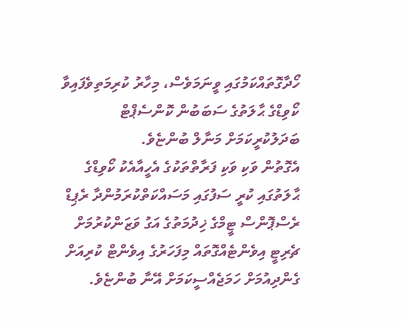ހޯދާގޮތައްކަމުގައި ވީނަމަވެސް، މިހާރު ކުރިމަތިވެފައިވާ ކޯވިޑްގެ ޙާލަތުގެ ސަބަބުން ކޮންސެޕްޓް ބަދަލުކުރީކަމަށް މަނާލް ބުންޏެވެ.
އެގޮތުން ވަކި ވަކި ފަރާތްތަކުގެ އެހީއާއެކު ކޯވިޑްގެ ޙާލަތުގައި ކުރީ ސަފުގައި މަސައްކަތްކުރަމުންދާ ރެޕިޑް ރެސްޕޮންސް ޓީމްގެ ޚިދުމަތުގެ އަގު ވަޒަންކުރުމަށް ޗެރިޓީ އިވެންޓެއްގޮތައް މިފަހަރުގެ އިވެންޓް ކުރިއަށް ގެންދިއުމަށް ހަމަޖެއްސީކަމަށް އޭނާ ބުންޏެވެ.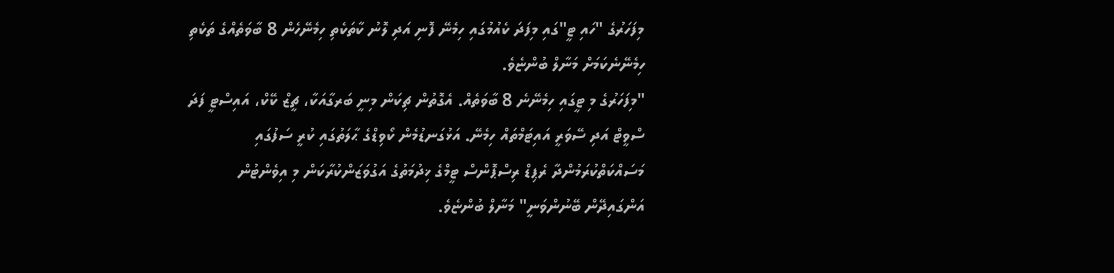މިފަހަރުގެ "ހައި ޓީ"ގައި މިފަދަ ކެއުމުގައި ހިމެނޭ ފޮނި އަދި ލޮނު ކާތަކެތި ހިމެނޭހެން 8 ބާވަތެއްގެ ތަކެތި ހިމެނޭނެކަމަށް މަނާލް ބުންޏެވެ.
"މިފަހަރުގެ މި ޓީގައި ހިމެނޭނެ 8 ބާވަތެއް. އެގޮތުން ޗިކަން މިނީ ބަރގާއަކާ، ޗީޒް ކޭކް، އައިސްޓީ ފަދަ ސްވީޓް އަދި ސޭވަރީ އައިޓަމްތައް ހިމެނޭ. އަޅުގަނޑުމެން ކޯވިޑްގެ ޙާލަތުގައި ކުރީ ސަފުގައި މަސައްކަތްކުރަމުންދާ ރެޕިޑް ރިސްޕޮންސް ޓީމްގެ ޚިދުމަތުގެ އަގުވަޒަންކުރާކަން މި އިވެންޓުން އަންގައިދޭން ބޭނުންވަނީ" މަނާލް ބުންޏެވެ.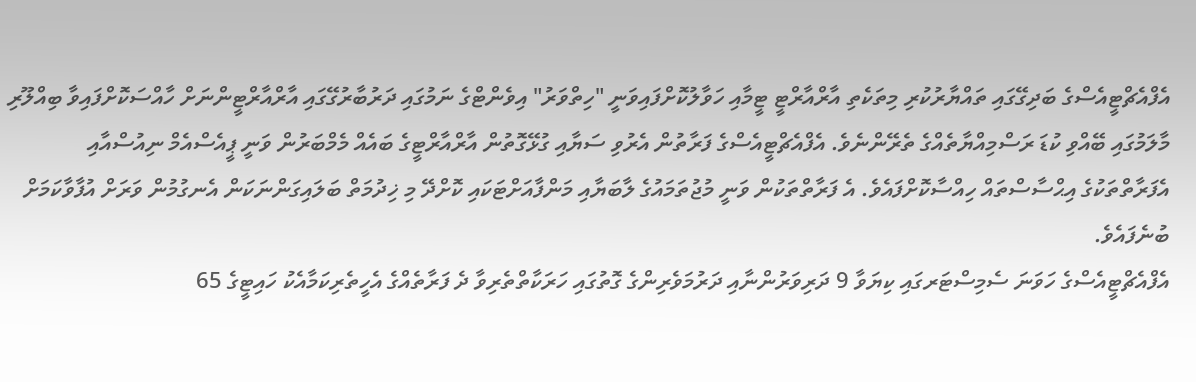އެފްއެޗްޓީއެސްގެ ބަދިގޭގައި ތައްޔާރުކުރި މިތަކެތި އާރްއާރްޓީ ޓީމާއި ހަވާލުކޮށްފައިވަނީ "ހިތްވަރު" އިވެންޓްގެ ނަމުގައި ދަރުބާރުގޭގައި އާރްއާރްޓީންނަށް ހާއްސަކޮށްފައިވާ ބިއްލޫރި މާލަމުގައި ބޭއްވި ކުޑަ ރަސްމިއްޔާތެއްގެ ތެރޭންނެވެ. އެފްއެޗްޓީއެސްގެ ފަރާތުން އެރުވި ސަޔާއި ގުޅޭގޮތުން އާރްއާރްޓީގެ ބައެއް މެމްބަރުން ވަނީ ޕީއެސްއެމް ނިއުސްއާއި އެފަރާތްތަކުގެ އިޙްސާސްތައް ހިއްސާކޮށްފައެވެ. އެ ފަރާތްތަކުން ވަނީ މުޖުތަމައުގެ ލާބަޔާއި މަންފާއަށްޓަކައި ކޮށްދޭ މި ޚިދުމަތް ބަލައިގަންނަކަން އެނގުމުން ވަރަށް އުފާވާކަމަށް ބުނެފައެވެ.
އެފްއެޗްޓީއެސްގެ ހަވަނަ ސެމިސްޓަރގައި ކިޔަވާ 9 ދަރިވަރުންނާއި ދަރުމަވެރިންގެ ގޮތުގައި ހަރަކާތްތެރިވާ ދެ ފަރާތެއްގެ އެހީތެރިކަމާއެކު ހައިޓީގެ 65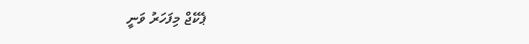ޕެކޭޖް މިފަހަރު ވަނީ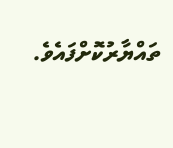ތައްޔާރުކޮށްފައެވެ.